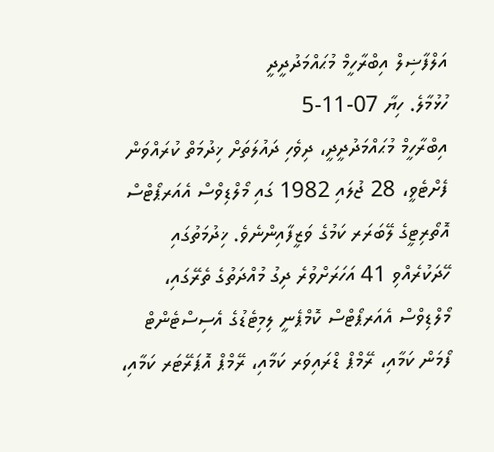އަލްފާޟިލް އިބްރާހީމް މުޙައްމަދުދީދީ
ހުޅުމާލެ. ހިޔާ 07-11-5
އިބްރާހީމް މުޙައްމަދުދީދީ، ދިވެހި ދައުލަތަށް ޚިދުމަތް ކުރައްވަން ފެށްޓެވީ، 28 ޖުލައި 1982 ގައި މޯލްޑިވްސް އެއަރޕޯޓްސް އޮތޯރިޓީގެ ލޭބަރަރ ކަމުގެ ވަޒީފާއިންނެވެ. ޚިދުމަތުގައި ހޭދަކުރެއްވި 41 އަހަރަށްވުރެ ދިގު މުއްދަތުގެ ތެރޭގައި، މޯލްޑިވްސް އެއަރޕޯޓްސް ކޮމްޕެނީ ލިމިޓެޑުގެ އެސިސްޓެންޓް ފޯމަން ކަމާއި، ރޭމްޕް ޑްރައިވަރ ކަމާއި، ރޭމްޕް އޮޕަރޭޓަރ ކަމާއި،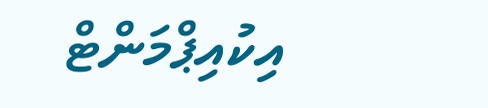އިކުއިޕްމަންޓް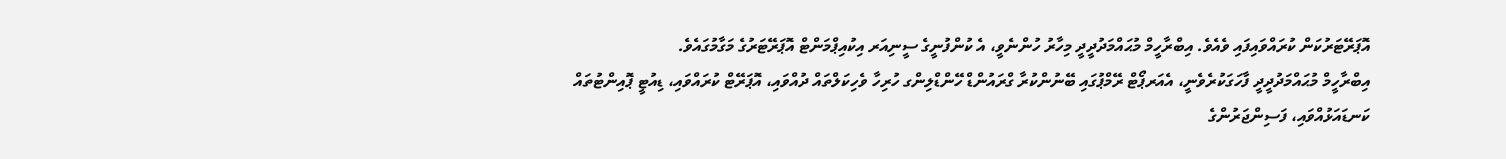އޮޕަރޭޓަރުކަން ކުރައްވައިފައި ވެއެވެ. އިބްރާހީމް މުޙައްމަދުދީދީ މިހާރު ހުންނެވީ، އެ ކުންފުނީގެ ސީނިއަރ އިކުއިޕްމަންޓް އޮޕަރޭޓަރުގެ މަގާމުގައެވެ.
އިބްރާހީމް މުޙައްމަދުދީދީ ފާހަގަކުރެވެނީ، އެއަރޕޯޓް ރޭމްޕުގައި ބޭނުންކުރާ ގްރައުންޑް ހޭންޑްލިންގ ހުރިހާ ވެހިކަލްތައް ދުއްވައި، އޮޕަރޭޓް ކުރައްވައި، ޑިއުޓީ ޕޮއިންޓުތައް ކަނޑައަޅުއްވައި، ފަސިންޖަރުންގެ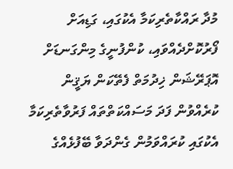މުދާ ރައްކާތެރިކަމާ އެކުގައި، ގަޑިއަށް ފޯރުކޮށްދެއްވައި، ކުންފުނީގެ މިންގަނޑަށް އޮޕަރޭޝަން ޚިދުމަތް ފެތޭކަން ޔަޤީން ކުރެއްވުން ފަދަ މަސައްކަތްތައް ފަރުވާތެރިކަމާ އެކުގައި ކުރައްވަމުން ގެންދަވާ ބޭފުޅެއްގެ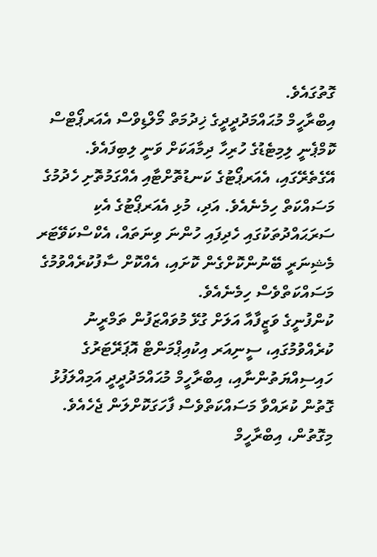ގޮތުގައެވެ.
އިބްރާހީމް މުޙައްމަދުދީދީގެ ޚިދުމަތް މޯލްޑިވްސް އެއަރޕޯޓްސް ކޮމްޕެނީ ލިމިޓެޑުގެ ހުރިހާ ދިމާއަކަށް ވަނީ ލިބިފައެވެ. އޭގެތެރޭގައި، އެއަރޕޯޓުގެ ކަނޑުތޮށްޓާއި އެއްގަމުތޮށި ހެދުމުގެ މަސައްކަތް ހިމެނެއެވެ. އަދި، މުޅި އެއަރޕޯޓުގެ އެކި ސަރަޙައްދުތަކުގައި ހެދިފައި ހުންނަ ވިނަތައް، އެކްސްކަވޭޓަރ މެޝިނަރީ ބޭނުންކޮށްގެން ކޮށައި، އެއްކޮށް ސާފުކުރެއްވުމުގެ މަސައްކަތްވެސް ހިމެނެއެވެ.
ކުންފުނީގެ ވަޒީފާއާ އަލަށް ގުޅޭ މުވައްޒަފުން ތަމްރީނު ކުރެއްވުމުގައި، ސީނިއަރ އިކުއިޕްމަންޓް އޮޕަރޭޓަރުގެ ހައިސިއްޔަތުންނާއި، އިބްރާހީމް މުޙައްމަދުދީދީ އަމިއްލަފުޅު ގޮތުން ކުރައްވާ މަސައްކަތްވެސް ފާހަގަކޮށްލަން ޖެހެއެވެ. މިގޮތުން، އިބްރާހީމް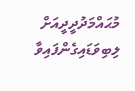މުޙައްމަދުދީދީއަށް ލިބިވަޑައިގެންފައިވާ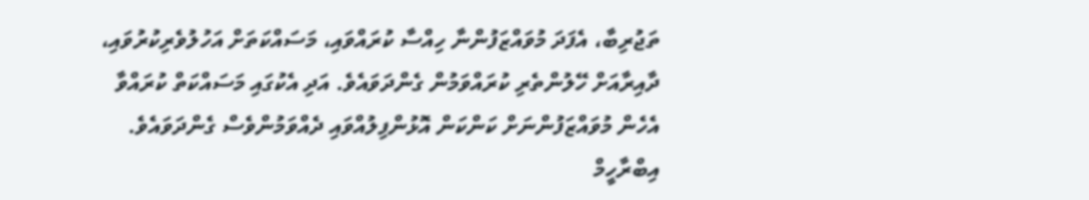ތަޖުރިބާ، އެފަދަ މުވައްޒަފުންނާ ހިއްސާ ކުރައްވައި، މަސައްކަތަށް އަހުލުވެރިކުރުވައި، ދާއިރާއަށް ހޭލުންތެރި ކުރައްވަމުން ގެންދަވައެވެ. އަދި އެކުގައި މަސައްކަތް ކުރައްވާ އެހެން މުވައްޒަފުންނަށް ކަންކަން އޮޅުންފިލުއްވައި ދެއްވަމުންވެސް ގެންދަވައެވެ.
އިބްރާހީމް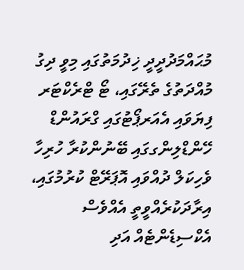މުޙައްމަދުދީދީ ޚިދުމަތުގައި މިވީ ދިގު މުއްދަތުގެ ތެރޭގައި، ޓޯ ޓްރެކްޓަރ ފިޔަވައި އެއަރޕޯޓުގައި ގްރައުންޑް ހޭންޑްލިންގގައި ބޭނުންކުރާ ހުރިހާ ވެހިކަލް ދުއްވައި އޮޕަރޭޓް ކުރުމުގައި، އިރާދަކުރެއްވީތީ އެއްވެސް އެކްސިޑެންޓެއް އަދި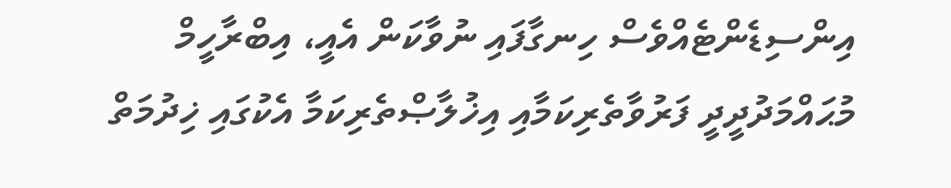އިންސިޑެންޓެއްވެސް ހިނގާފައި ނުވާކަން އެއީ، އިބްރާހީމް މުޙައްމަދުދީދީ ފަރުވާތެރިކަމާއި އިޚުލާޞްތެރިކަމާ އެކުގައި ޚިދުމަތް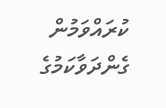ކުރައްވަމުން ގެންދަވާކަމުގެ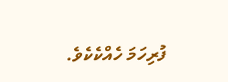ފުރިހަމަ ހެއްކެކެވެ.